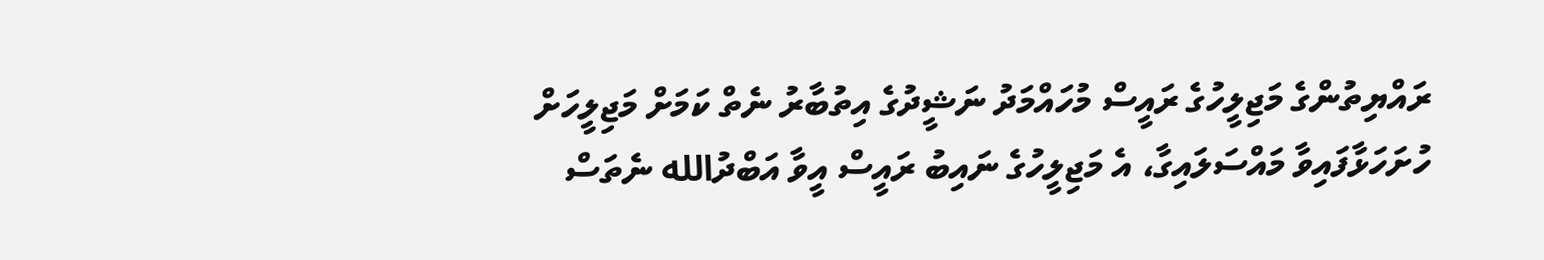ރައްޔިތުންގެ މަޖިލީހުގެ ރައީސް މުހައްމަދު ނަޝީދުގެ އިތުބާރު ނެތް ކަމަށް މަޖިލީހަށް ހުށަހަޅާފައިވާ މައްސަލައިގާ، އެ މަޖިލީހުގެ ނައިބު ރައީސް އީވާ އަބްދުالله ނެތަސް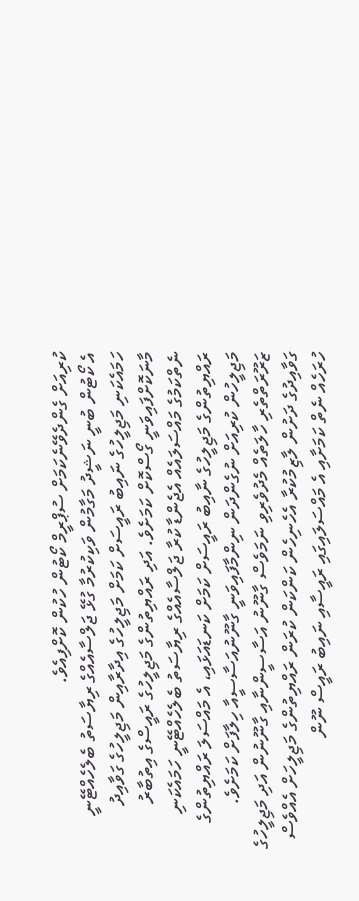ކުރިއަށް ގެންދެވޭނެކަމަށް ސުޕްރީމް ކޯޓުން ހުކުން ކޮށްފިއެވެ.
އެ ކޯޓުން ބުނީ ނަޝީދު މަގާމުން ވަކިކުރުމާ ގުޅޭ ޖަލްސާއެއްގެ ރިޔާސަތު ބެލެހެއްޓޭނީ ހަމައެކަނި މަޖިލީހުގެ ނައިބު ރައީސަށް ކަމަށް މަޖިލީހުގެ އިދާރާއިން މަޖިލީހުގެ ގަވާއިދު މާނަކޮށްފައިވަނީ ގޯސްކޮށް ކަމަށެވެ. އަދި ރައްޔިތުންގެ މަޖިލީހުގެ ރައީސްގެ އިތުބާރު ނެތްކަމުގެ މައްސަލައެއް އެޖެންޑާ ކުރާ ޖަލްސާއެއްގެ ރިޔާސަތު ބެލެހެއްޓޭނީ ހަމައެކަނި ރައްޔިތުންގެ މަޖިލީހުގެ ނާއިބު ރައީސަށް ކަމަށް ކަނޑައަޅައި، އެ މައްސަލަ ރައްޔިތުންގެ މަޖިލީހުން ކުރިއަށް ނުގެންދަން ނިންމާފައިވަނީ ގާނޫނުއަސާސީއާ ހިލާފަށް ކަމަށެވެ.
ޒަރޫރަތްތެރި ހާލަތެއް މެދުވެރިވި ނަމަވެސް ގާނޫނު އަސާސީންނާއި ގާނޫނުން އަދި މަޖިލީހުގެ ގަވާއިދުގެ ދަށުން ލާޒިމުކުރާ އެހެނިހެން ކަންކަން ކުރަން ރައްޔިތުންގެ މަޖިލީހަށް އެއްވެސް ހުރަހެއް ނެތް ކަމަށާއި އެ މައްސަލައިގައި ރައީސާއި ނައިބު ރައީސް ނޫން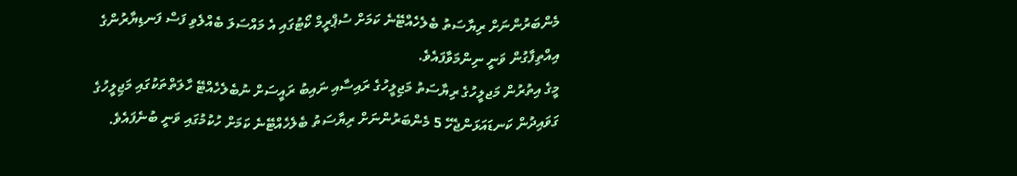މެންބަރުންނަށް ރިޔާސަތު ބެލެހެއްޓޭނެ ކަމަށް ސުޕްރީމް ކޯޓުގައި އެ މައްސަލަ ބެއްލެވި ފަސް ފަނޑިޔާރުންގެ އިއްތިފާގުން ވަނީ ނިންމަވާފައެވެ.
މީގެ އިތުރުން މަޖލީހުގެ ރިޔާސަތު މަޖިލީހުގެ ރައިސާއި ނައިބު ރައީސަށް ނުބެލެހެއްޓޭ ހާލަތްތަކުގައި މަޖިލީހުގެ ގަވައިދުން ކަނޑައަޅަންޖެހޭ 5 މެންބަރުންނަށް ރިޔާސަތު ބެލެހެއްޓޭނެ ކަމަށް ހުކުމުގައި ވަނީ ބުނެފައެވެ.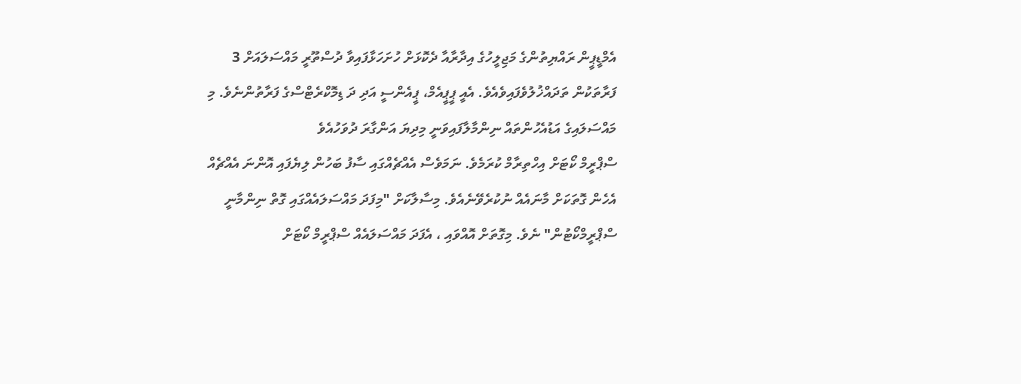އެމްޑީޕީން ރައްޔިތުންގެ މަޖިލީހުގެ އިދާރާއާ ދެކޮޅަށް ހުށަހަޅާފައިވާ ދުސްތޫރީ މައްސަލައަށް 3 ފަރާތަކުން ތަދައްޚުލުވެފައިވެއެވެ. އެއީ ޕީޕީއެމް، ޕީއެންސީ އަދި ދަ ޑިމޮކްރެޓްސްގެ ފަރާތުންނެވެ. މި މައްސަލައިގެ އަޑުއެހުންތައް ނިންމާލާފައިވަނީ މިދިޔަ އަންގާރަ ދުވަހުއެވެ
ސްޕްރީމް ކޯޓަށް އިހްތިރާމް ކުރަމެވެ. ނަމަވެސް އެއްޗެއްގައި ސާފު ބަހުން ލިޔެފައި އޮންނަ އެއްޗެއް އެހެން ގޮތަކަށް މާނައެއް ނުކުރެވޭނެއެވެ. މިސާލާކަށް "މިފަދަ މައްސަލައެއްގައި ގޮތް ނިންމާނީ ސްޕްރީމްކޯޓުން" ނެވެ. މިގޮތަށް އޮއްވައި ، އެފަދަ މައްސަލައެއް ސްޕްރީމް ކޯޓަށް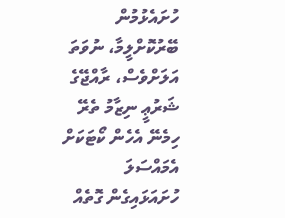ހުށައެޅުމުން ބޭރުކޮށްލީމާ، ނުވަތަ އަލަށްވެސް، ރާއްޖޭގެ ޝަރުޢީ ނިޒާމު ތެރޭ ހިމެނޭ އެހެން ކޯޓަކަށް އެމައްސަލަ ހުށައަޅައިގެން ގޮތެއް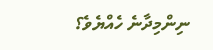ނިންމިދާނެ ހެއްޔެވެ؟